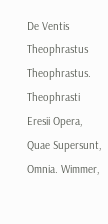De Ventis
Theophrastus
Theophrastus. Theophrasti Eresii Opera, Quae Supersunt, Omnia. Wimmer,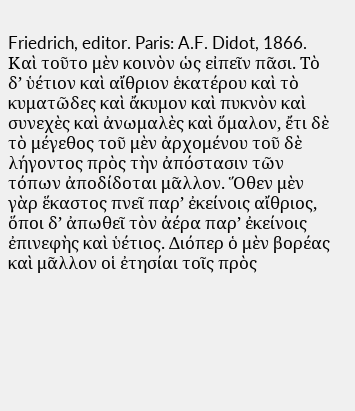Friedrich, editor. Paris: A.F. Didot, 1866.
Καὶ τοῦτο μὲν κοινὸν ὡς εἰπεῖν πᾶσι. Τὸ δʼ ὑέτιον καὶ αἴθριον ἑκατέρου καὶ τὸ κυματῶδες καὶ ἄκυμον καὶ πυκνὸν καὶ συνεχὲς καὶ ἀνωμαλὲς καὶ ὅμαλον, ἔτι δὲ τὸ μέγεθος τοῦ μὲν ἀρχομένου τοῦ δὲ λήγοντος πρὸς τὴν ἀπόστασιν τῶν τόπων ἀποδίδοται μᾶλλον. Ὅθεν μὲν γὰρ ἕκαστος πνεῖ παρʼ ἐκείνοις αἴθριος, ὅποι δʼ ἀπωθεῖ τὸν ἀέρα παρʼ ἐκείνοις ἐπινεφὴς καὶ ὑέτιος. Διόπερ ὁ μὲν βορέας καὶ μᾶλλον οἱ ἐτησίαι τοῖς πρὸς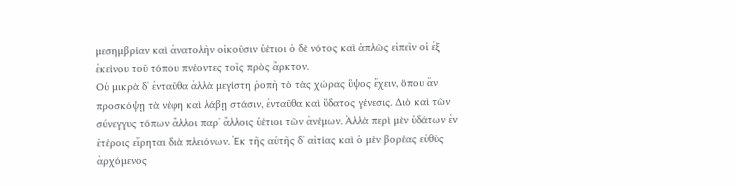μεσημβρίαν καὶ ἀνατολὴν οἰκοῦσιν ὑέτιοι ὁ δὲ νότος καὶ ἁπλῶς εἰπεῖν οἱ ἐξ ἐκείνου τοῦ τόπου πνέοντες τοῖς πρὸς ἄρκτον.
Οὐ μικρὰ δʼ ἐνταῦθα ἀλλὰ μεγίστη ῥοπὴ τὸ τὰς χώρας ὕψος ἔχειν, ὅπου ἂν προσκόψῃ τὰ νέφη καὶ λάβῃ στάσιν, ἐνταῦθα καὶ ὕδατος γένεσις. Διὸ καὶ τῶν σύνεγγυς τόπων ἄλλοι παρʼ ἄλλοις ὑέτιοι τῶν ἀνέμων. Ἀλλὰ περὶ μὲν ὑδάτων ἐν ἑτέροις εἴρηται διὰ πλειόνων. Ἐκ τῆς αὐτῆς δʼ αἰτίας καὶ ὁ μὲν βορέας εὐθὺς ἀρχόμενος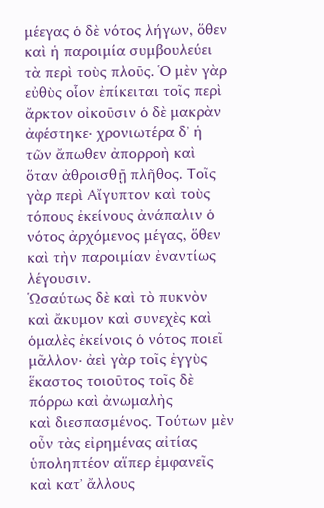μέεγας ὁ δὲ νότος λήγων, ὅθεν καὶ ἡ παροιμία συμβουλεύει τὰ περὶ τοὺς πλοῦς. Ὁ μὲν γὰρ εὐθὺς οἷον ἐπίκειται τοῖς περὶ ἄρκτον οἰκοῦσιν ὁ δὲ μακρὰν ἀφέστηκε· χρονιωτέρα δʼ ἡ τῶν ἄπωθεν ἀπορροὴ καὶ ὅταν ἀθροισθῇ πλῆθος. Τοῖς γὰρ περὶ Αἴγυπτον καὶ τοὺς τόπους ἐκείνους ἀνάπαλιν ὁ νότος ἀρχόμενος μέγας, ὅθεν καὶ τὴν παροιμίαν ἐναντίως λέγουσιν.
Ὡσαύτως δὲ καὶ τὸ πυκνὸν καὶ ἄκυμον καὶ συνεχὲς καὶ ὁμαλὲς ἐκείνοις ὁ νότος ποιεῖ μᾶλλον· ἀεὶ γὰρ τοῖς ἐγγὺς ἕκαστος τοιοῦτος τοῖς δὲ πόρρω καὶ ἀνωμαλὴς
καὶ διεσπασμένος. Τούτων μὲν οὖν τὰς εἰρημένας αἰτίας ὑποληπτέον αἵπερ ἐμφανεῖς καὶ κατʼ ἄλλους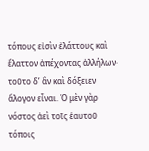τόπους εἰσὶν ἐλάττους καὶ ἔλαττον ἀπέχοντας ἀλλήλων· τοῦτο δʼ ἂν καὶ δόξειεν ἄλογον εἶναι. Ὁ μὲν γὰρ νόστος ἀεὶ τοῖς ἑαυτοῦ τόποις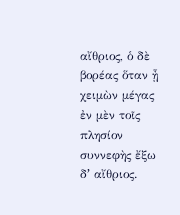αἴθριος, ὁ δὲ βορέας ὅταν ᾖ χειμὼν μέγας ἐν μὲν τοῖς πλησίον συννεφὴς ἔξω δʼ αἴθριος.